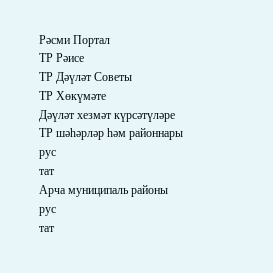Рәсми Портал
ТР Рәисе
ТР Дәүләт Советы
ТР Хөкүмәте
Дәүләт хезмәт күрсәтүләре
ТР шәһәрләр һәм районнары
рус
тат
Арча муниципаль районы
рус
тат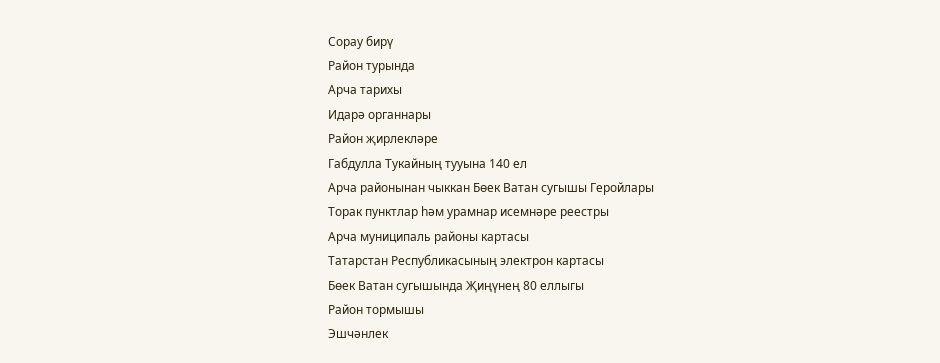Сорау бирү
Район турында
Арча тарихы
Идарә органнары
Район җирлекләре
Габдулла Тукайның тууына 140 ел
Арча районынан чыккан Бөек Ватан сугышы Геройлары
Торак пунктлар һәм урамнар исемнәре реестры
Арча муниципаль районы картасы
Татарстан Республикасының электрон картасы
Бөек Ватан сугышында Җиңүнең 80 еллыгы
Район тормышы
Эшчәнлек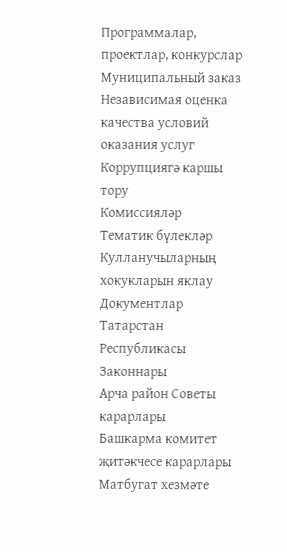Программалар, проектлар, конкурслар
Муниципальный заказ
Независимая оценка качества условий оказания услуг
Коррупциягә каршы тору
Комиссияләр
Тематик бүлекләр
Кулланучыларның хокукларын яклау
Документлар
Татарстан Республикасы Законнары
Арча район Советы карарлары
Башкарма комитет җитәкчесе карарлары
Матбугат хезмәте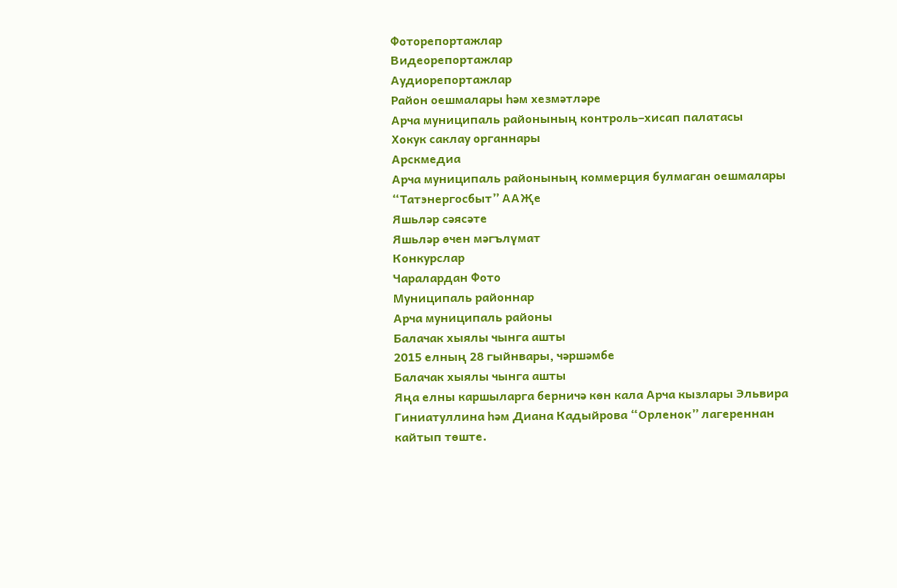Фоторепортажлар
Видеорепортажлар
Аудиорепортажлар
Район оешмалары һәм хезмәтләре
Арча муниципаль районының контроль–хисап палатасы
Хокук саклау органнары
Арскмедиа
Арча муниципаль районының коммерция булмаган оешмалары
“Татэнергосбыт” ААҖе
Яшьләр сәясәте
Яшьләр өчен мәгълүмат
Конкурслар
Чаралардан Фото
Муниципаль районнар
Арча муниципаль районы
Балачак хыялы чынга ашты
2015 елның 28 гыйнвары, чәршәмбе
Балачак хыялы чынга ашты
Яңа елны каршыларга берничә көн кала Арча кызлары Эльвира Гиниатуллина һәм Диана Кадыйрова “Орленок” лагереннан кайтып төште.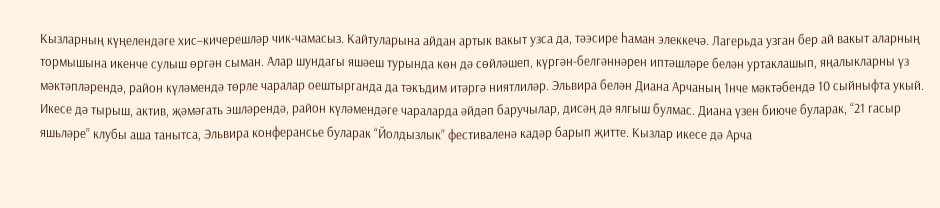Кызларның күңелендәге хис–кичерешләр чик-чамасыз. Кайтуларына айдан артык вакыт узса да, тәэсире һаман элеккечә. Лагерьда узган бер ай вакыт аларның тормышына икенче сулыш өргән сыман. Алар шундагы яшәеш турында көн дә сөйләшеп, күргән-белгәннәрен иптәшләре белән уртаклашып, яңалыкларны үз мәктәпләрендә, район күләмендә төрле чаралар оештырганда да тәкъдим итәргә ниятлиләр. Эльвира белән Диана Арчаның 1нче мәктәбендә 10 сыйныфта укый. Икесе дә тырыш, актив, җәмәгать эшләрендә, район күләмендәге чараларда әйдәп баручылар, дисәң дә ялгыш булмас. Диана үзен биюче буларак, “21 гасыр яшьләре” клубы аша танытса, Эльвира конферансье буларак “Йолдызлык” фестиваленә кадәр барып җитте. Кызлар икесе дә Арча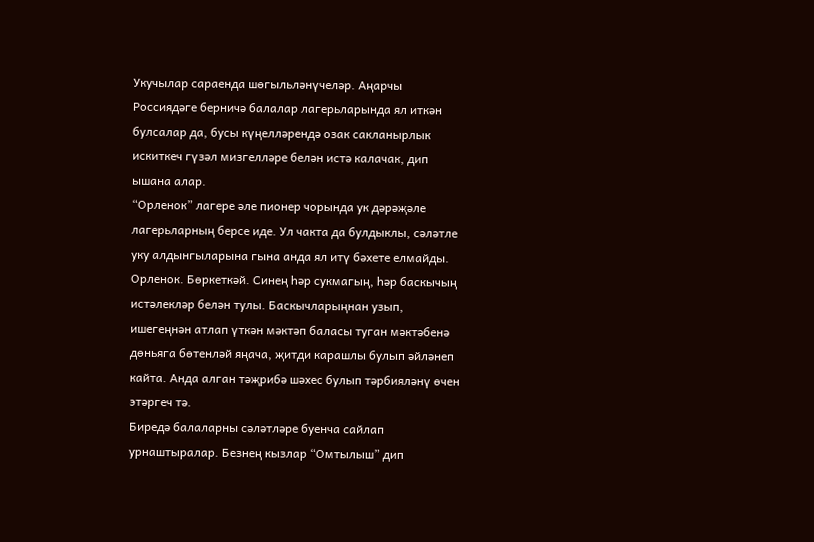Укучылар сараенда шөгыльләнүчеләр. Аңарчы Россиядәге берничә балалар лагерьларында ял иткән булсалар да, бусы күңелләрендә озак сакланырлык искиткеч гүзәл мизгелләре белән истә калачак, дип ышана алар.
“Орленок” лагере әле пионер чорында ук дәрәҗәле лагерьларның берсе иде. Ул чакта да булдыклы, сәләтле уку алдынгыларына гына анда ял итү бәхете елмайды. Орленок. Бөркеткәй. Синең һәр сукмагың, һәр баскычың истәлекләр белән тулы. Баскычларыңнан узып, ишегеңнән атлап үткән мәктәп баласы туган мәктәбенә дөньяга бөтенләй яңача, җитди карашлы булып әйләнеп кайта. Анда алган тәҗрибә шәхес булып тәрбияләнү өчен этәргеч тә.
Биредә балаларны сәләтләре буенча сайлап урнаштыралар. Безнең кызлар “Омтылыш” дип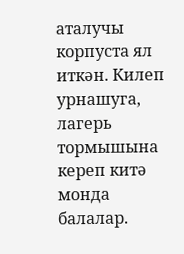аталучы корпуста ял иткән. Килеп урнашуга, лагерь тормышына кереп китә монда балалар.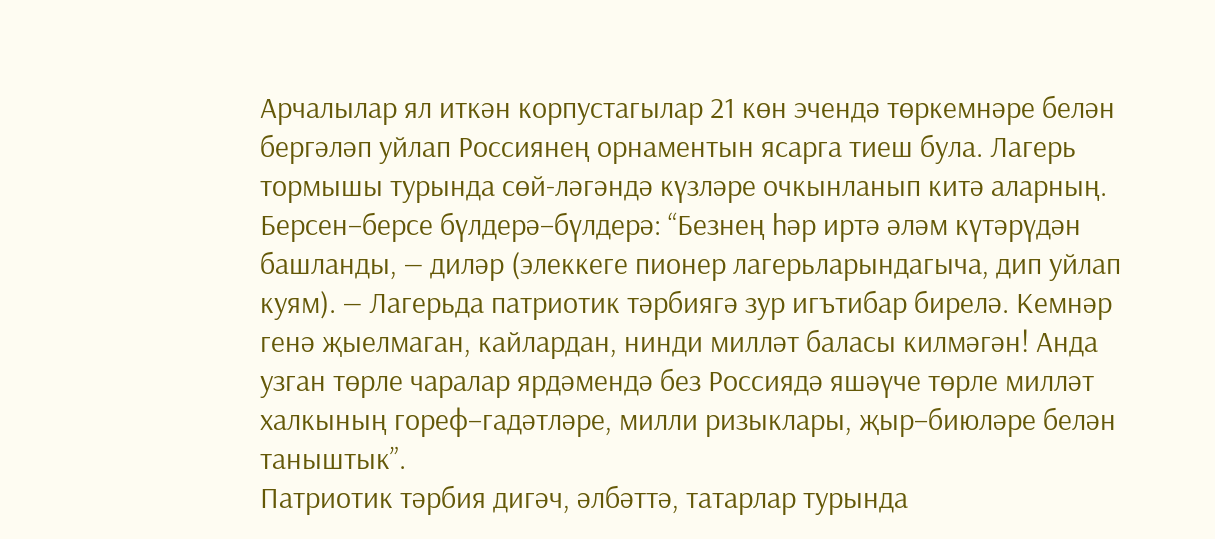Арчалылар ял иткән корпустагылар 21 көн эчендә төркемнәре белән бергәләп уйлап Россиянең орнаментын ясарга тиеш була. Лагерь тормышы турында сөй-ләгәндә күзләре очкынланып китә аларның. Берсен–берсе бүлдерә–бүлдерә: “Безнең һәр иртә әләм күтәрүдән башланды, — диләр (элеккеге пионер лагерьларындагыча, дип уйлап куям). — Лагерьда патриотик тәрбиягә зур игътибар бирелә. Кемнәр генә җыелмаган, кайлардан, нинди милләт баласы килмәгән! Анда узган төрле чаралар ярдәмендә без Россиядә яшәүче төрле милләт халкының гореф–гадәтләре, милли ризыклары, җыр–биюләре белән таныштык”.
Патриотик тәрбия дигәч, әлбәттә, татарлар турында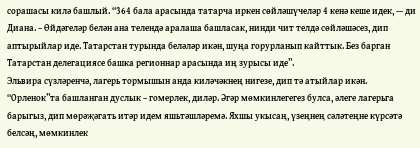сорашасы килә башлый. “364 бала арасында татарча иркен сөйләшүчеләр 4 кенә кеше идек, — ди Диана. – Өйдәгеләр белән ана телендә аралаша башласак, нинди чит телдә сөйләшәсез, дип аптырыйлар иде. Татарстан турында беләләр икән, шуңа горурланып кайттык. Без барган Татарстан делегациясе башка регионнар арасында иң зурысы иде”.
Эльвира сүзләренчә, лагерь тормышын анда киләчәкнең нигезе, дип тә атыйлар икән. “Орленок”та башланган дуслык – гомерлек, диләр. Әгәр мөмкинлегегез булса, әлеге лагерьга барыгыз, дип мөрәҗәгать итәр идем яшьтәшләремә. Яхшы укысаң, үзеңнең сәләтеңне күрсәтә белсәң, мөмкинлек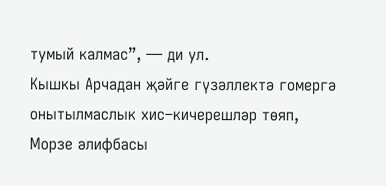тумый калмас”, — ди ул.
Кышкы Арчадан җәйге гүзәллектә гомергә онытылмаслык хис–кичерешләр төяп, Морзе әлифбасы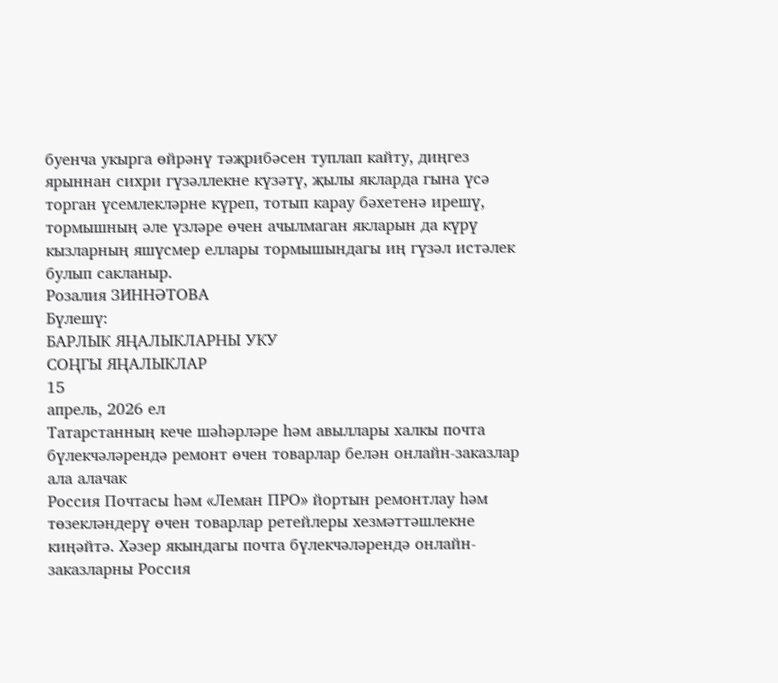буенча укырга өйрәнү тәҗрибәсен туплап кайту, диңгез ярыннан сихри гүзәллекне күзәтү, җылы якларда гына үсә торган үсемлекләрне күреп, тотып карау бәхетенә ирешү, тормышның әле үзләре өчен ачылмаган якларын да күрү кызларның яшүсмер еллары тормышындагы иң гүзәл истәлек булып сакланыр.
Розалия ЗИННӘТОВА
Бүлешү:
БАРЛЫК ЯҢАЛЫКЛАРНЫ УКУ
СОҢГЫ ЯҢАЛЫКЛАР
15
апрель, 2026 ел
Татарстанның кече шәһәрләре һәм авыллары халкы почта бүлекчәләрендә ремонт өчен товарлар белән онлайн-заказлар ала алачак
Россия Почтасы һәм «Леман ПРО» йортын ремонтлау һәм төзекләндерү өчен товарлар ретейлеры хезмәттәшлекне киңәйтә. Хәзер якындагы почта бүлекчәләрендә онлайн-заказларны Россия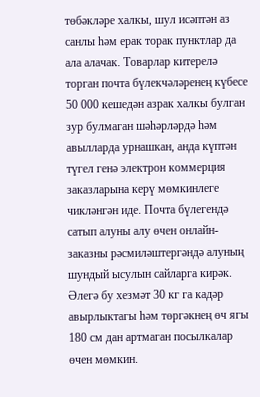төбәкләре халкы, шул исәптән аз санлы һәм ерак торак пунктлар да ала алачак. Товарлар китерелә торган почта бүлекчәләренең күбесе 50 000 кешедән азрак халкы булган зур булмаган шәһәрләрдә һәм авылларда урнашкан, анда күптән түгел генә электрон коммерция заказларына керү мөмкинлеге чикләнгән иде. Почта бүлегендә сатып алуны алу өчен онлайн-заказны рәсмиләштергәндә алуның шундый ысулын сайларга кирәк. Әлегә бу хезмәт 30 кг га кадәр авырлыктагы һәм төргәкнең өч ягы 180 см дан артмаган посылкалар өчен мөмкин.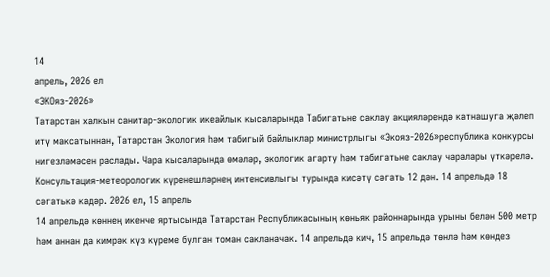14
апрель, 2026 ел
«ЭКОяз-2026»
Татарстан халкын санитар-экологик икеайлык кысаларында Табигатьне саклау акцияләрендә катнашуга җәлеп итү максатыннан, Татарстан Экология һәм табигый байлыклар министрлыгы «Экояз-2026»республика конкурсы нигезләмәсен раслады. Чара кысаларында өмәләр, экологик агарту һәм табигатьне саклау чаралары үткәрелә.
Консультация-метеорологик күренешләрнең интенсивлыгы турында кисәтү сәгать 12 дән. 14 апрельдә 18 сәгатькә кадәр. 2026 ел, 15 апрель
14 апрельдә көннең икенче яртысында Татарстан Республикасының көньяк районнарында урыны белән 500 метр һәм аннан да кимрәк күз күреме булган томан сакланачак. 14 апрельдә кич, 15 апрельдә төнлә һәм көндез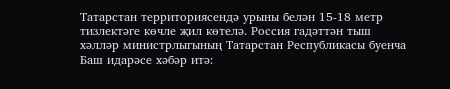Татарстан территориясендә урыны белән 15-18 метр тизлектәге көчле җил көтелә. Россия гадәттән тыш хәлләр министрлыгының Татарстан Республикасы буенча Баш идарәсе хәбәр итә: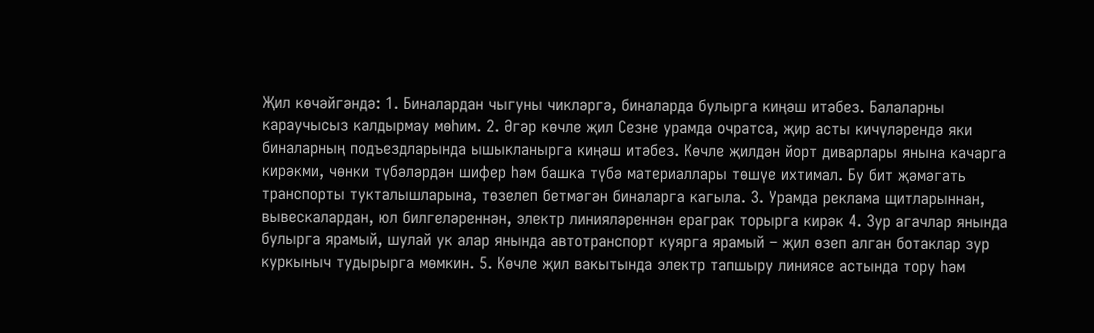Җил көчәйгәндә: 1. Биналардан чыгуны чикләргә, биналарда булырга киңәш итәбез. Балаларны караучысыз калдырмау мөһим. 2. Әгәр көчле җил Сезне урамда очратса, җир асты кичүләрендә яки биналарның подъездларында ышыкланырга киңәш итәбез. Көчле җилдән йорт диварлары янына качарга кирәкми, чөнки түбәләрдән шифер һәм башка түбә материаллары төшүе ихтимал. Бу бит җәмәгать транспорты тукталышларына, төзелеп бетмәгән биналарга кагыла. 3. Урамда реклама щитларыннан, вывескалардан, юл билгеләреннән, электр линияләреннән ераграк торырга кирәк 4. Зур агачлар янында булырга ярамый, шулай ук алар янында автотранспорт куярга ярамый – җил өзеп алган ботаклар зур куркыныч тудырырга мөмкин. 5. Көчле җил вакытында электр тапшыру линиясе астында тору һәм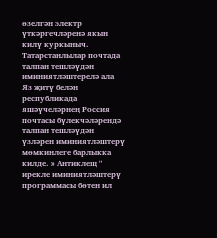өзелгән электр үткәргечләренә якын килү куркыныч.
Татарстанлылар почтада талпан тешләүдән иминиятләштерелә ала
Яз җитү белән республикада яшәүчеләрнең Россия почтасы бүлекчәләрендә талпан тешләүдән үзләрен иминиятләштерү мөмкинлеге барлыкка килде. » Антиклещ " ирекле иминиятләштерү программасы бөтен ил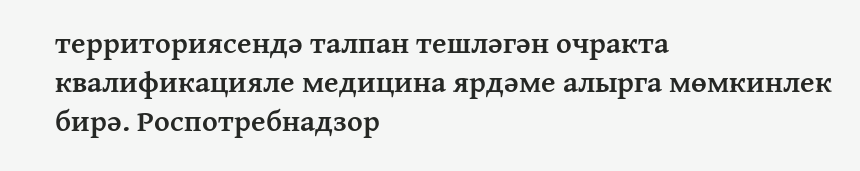территориясендә талпан тешләгән очракта квалификацияле медицина ярдәме алырга мөмкинлек бирә. Роспотребнадзор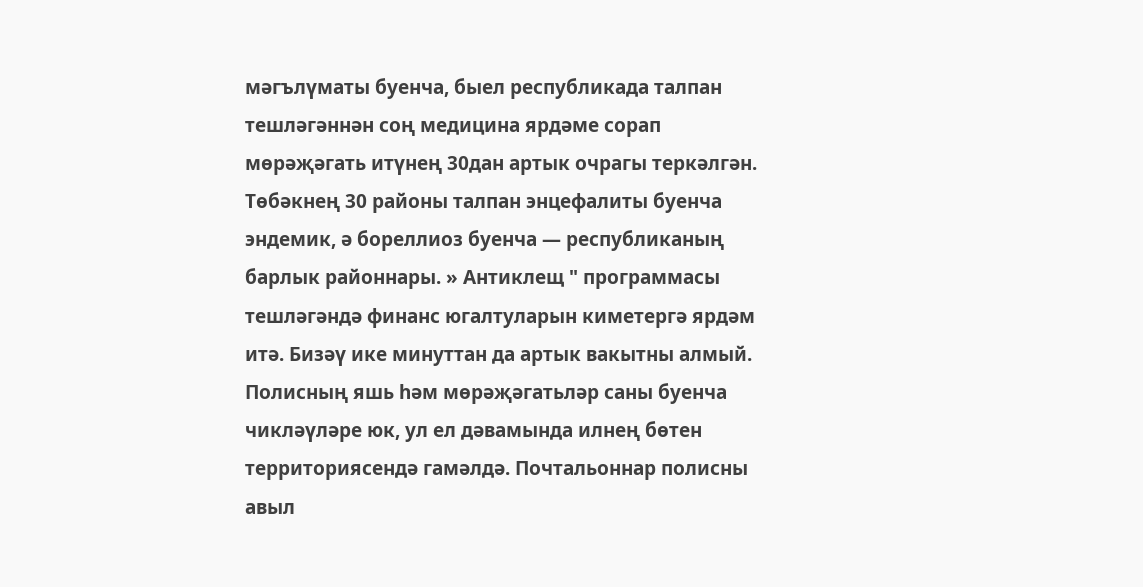мәгълүматы буенча, быел республикада талпан тешләгәннән соң медицина ярдәме сорап мөрәҗәгать итүнең 30дан артык очрагы теркәлгән. Төбәкнең 30 районы талпан энцефалиты буенча эндемик, ә бореллиоз буенча — республиканың барлык районнары. » Антиклещ " программасы тешләгәндә финанс югалтуларын киметергә ярдәм итә. Бизәү ике минуттан да артык вакытны алмый. Полисның яшь һәм мөрәҗәгатьләр саны буенча чикләүләре юк, ул ел дәвамында илнең бөтен территориясендә гамәлдә. Почтальоннар полисны авыл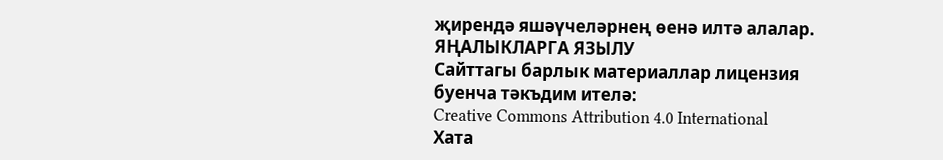җирендә яшәүчеләрнең өенә илтә алалар.
ЯҢАЛЫКЛАРГА ЯЗЫЛУ
Сайттагы барлык материаллар лицензия буенча тәкъдим ителә:
Creative Commons Attribution 4.0 International
Хата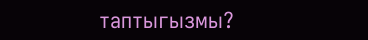таптыгызмы?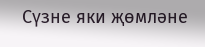Сүзне яки җөмләне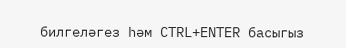билгеләгез һәм CTRL+ENTER басыгыз